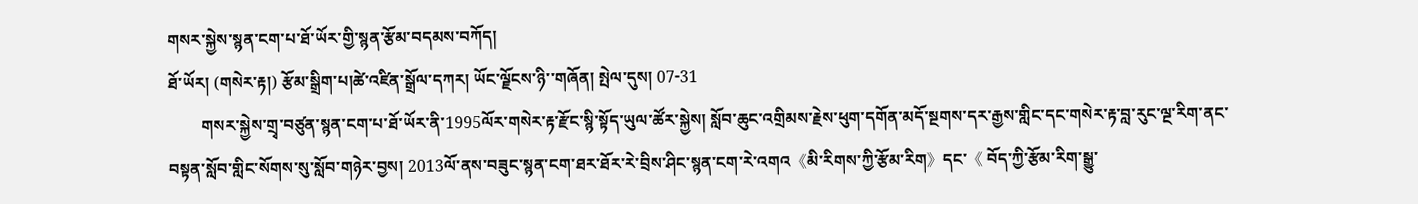གསར་སྐྱེས་སྙན་ངག་པ་ཐོ་ཡོར་གྱི་སྙན་རྩོམ་བདམས་བཀོད།
ཐོ་ཡོར། (གསེར་རྟ།) རྩོམ་སྒྲིག་པ།ཚེ་འཛིན་སྒྲོལ་དཀར། ཡོང་ལྗོངས་ཉི་་གཞོན། སྤེལ་དུས། 07-31
        གསར་སྐྱེས་གྲྭ་བཙུན་སྙན་ངག་པ་ཐོ་ཡོར་ནི་1995ལོར་གསེར་རྟ་རྫོང་སྙི་སྟོད་ཡུལ་ཚོར་སྐྱེས། སློབ་ཆུང་འགྲིམས་རྗེས་ཕུག་དགོན་མདོ་སྔགས་དར་རྒྱས་གླིང་དང་གསེར་རྟ་བླ་རུང་ལྔ་རིག་ནང་བསྟན་སློབ་གླིང་སོགས་སུ་སློབ་གཉེར་བྱས། 2013ལོ་ནས་བཟུང་སྙན་ངག་ཐར་ཐོར་རེ་བྲིས་ཤིང་སྙན་ངག་རེ་འགའ《མི་རིགས་ཀྱི་རྩོམ་རིག》དང་《 བོད་ཀྱི་རྩོམ་རིག་སྒྱུ་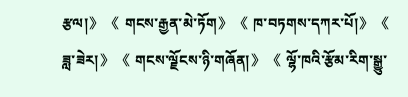རྩལ།》 《 གངས་རྒྱན་མེ་ཏོག》 《 ཁ་བཏགས་དཀར་པོ།》 《 ཟླ་ཟེར།》 《 གངས་ལྗོངས་ཉི་གཞོན།》 《 ལྷོ་ཁའི་རྩོམ་རིག་སྒྱུ་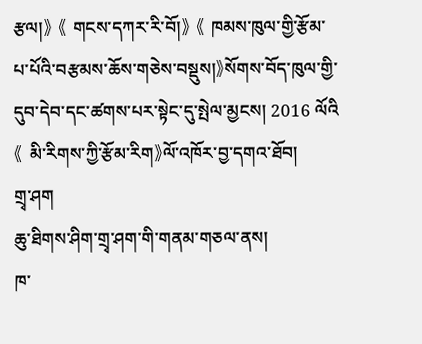རྩལ།》 《 གངས་དཀར་རི་བོ།》 《 ཁམས་ཁུལ་གྱི་རྩོམ་པ་པོའི་བརྩམས་ཆོས་གཅེས་བསྡུས།》སོགས་བོད་ཁུལ་གྱི་དུབ་དེབ་དང་ཚགས་པར་སྟེང་དུ་སྤེལ་མྱངས། 2016 ལོའི《 མི་རིགས་ཀྱི་རྩོམ་རིག》ལོ་འཁོར་བྱ་དགའ་ཐོབ།
གྲྭ་ཤག
ཆུ་ཐིགས་ཤིག་གྲྭ་ཤག་གི་གནམ་གཅལ་ནས།
ཁ་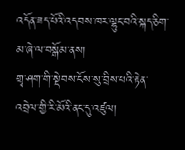འདོན་ཟད་པོའི་འདབས་ཁར་ལྷུང་བའི་སྐད་ཅིག་མ་ཞེ་ལ་བསྒོམ་ནས།
གྲྭ་ཤག་གི་སྡེབས་ངོས་སུ་བྲིས་པའི་རྟེན་འབྲེལ་གྱི་རི་མོའི་ནང་དུ་འཛུལ།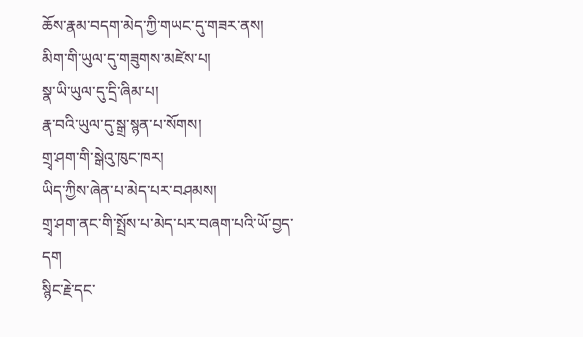ཆོས་རྣམ་བདག་མེད་ཀྱི་གཡང་དུ་གཟར་ནས།
མིག་གི་ཡུལ་དུ་གཟུགས་མཛེས་པ།
སྣ་ཡི་ཡུལ་དུ་དྲི་ཞིམ་པ།
རྣ་བའི་ཡུལ་དུ་སྒྲ་སྙན་པ་སོགས།
གྲྭ་ཤག་གི་སྒེའུ་ཁུང་ཁར།
ཡིད་ཀྱིས་ཞེན་པ་མེད་པར་བཤམས།
གྲྭ་ཤག་ནང་གི་སྤྲོས་པ་མེད་པར་བཞག་པའི་ཡོ་བྱད་དག
སྙིང་རྗེ་དང་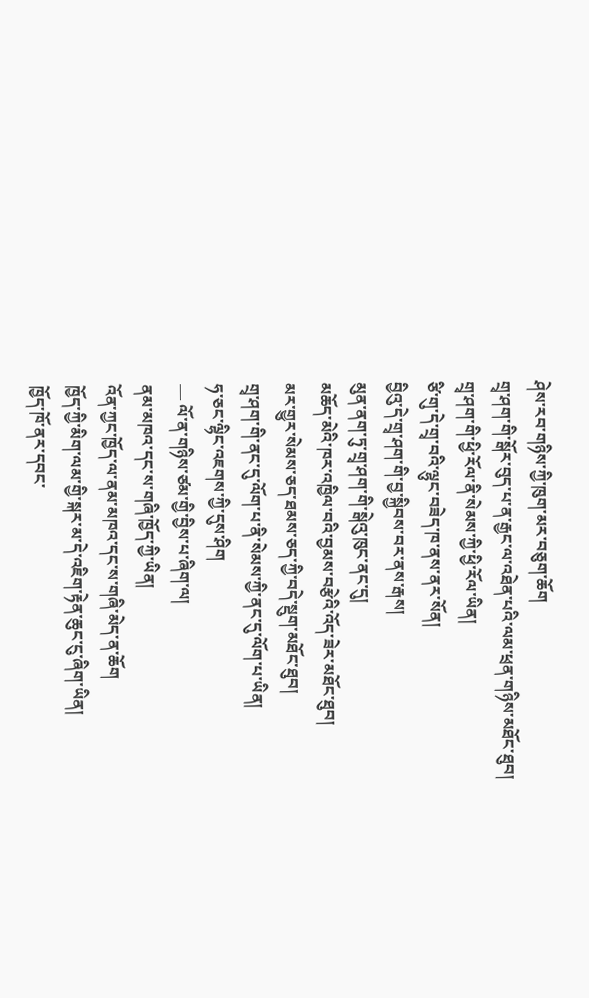ཤེས་རབ་གཉིས་ཀྱི་ཁུག་མར་བཅུག་ཆོག
གྲྭ་ཤག་གི་སྒོར་བུད་པ་ན་རྒྱང་ལ་འཐེན་པའི་ལམ་ཕྲན་གཉིས་མཐོང་ཐུབ།
གྲྭ་ཤག་གི་ཕྱི་རོལ་ནི་སེམས་ཀྱི་ཕྱི་རོལ་ཡིན།
ཙི་གུ་དེ་གྲྭ་བའི་ལྷུང་བཟེད་ཁ་ནས་ནར་སོན།
བྱིའུ་དེ་གྲྭ་ཤག་གི་བྱ་སྐྱིབས་བར་ནས་རྒས།
མུན་ནག་ཏུ་གྲྭ་ཤག་གི་སྒེའུ་ཁུང་ནང་དུ།
མཆོད་མེའི་ཁར་འཁྱིལ་བའི་བྱམས་བརྩེའི་འོད་ཟེར་མཐོང་ཐུབ།
མར་གྱུར་སེམས་ཅད་ཐམས་ཅད་ཀྱི་བདེ་སྡུག་མཐོང་ཐུབ།
གྲྭ་ཤག་གི་ནང་དུ་ལོག་པ་ནི་སེམས་ཀྱི་ནང་དུ་ལོག་པ་ཡིན།
ཧ་ཅང་ལྷིང་འཇགས་ཀྱི་དུས་ཤིག
— ལོ་ན་གཉིས་ཙམ་གྱི་བྱིས་པ་ཞིག་ལ།
ནམ་མཁའ་དང་ས་གཞི་ཁྱོད་ཀྱི་ཡིན།
འོན་ཀྱང་ཁྱོད་ལ་ནམ་མཁའ་དང་ས་གཞི་མེད་ན་ཆོག
ཁྱོད་ཀྱི་མིག་ལམ་གྱི་སྐར་མ་དེ་འཇིག་རྟེན་ཆུང་ངུ་ཞིག་ཡིན།
ཁྱོད་ཁོ་ནར་དབང་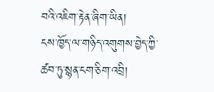བའི་འཇིག་རྟེན་ཞིག་ཡིན།
ངས་ཁྱོད་ལ་གཉིད་འགུགས་བྱེད་ཀྱི་ཚབ་ཏུ་སྙན་ངག་ཅིག་འབྲི།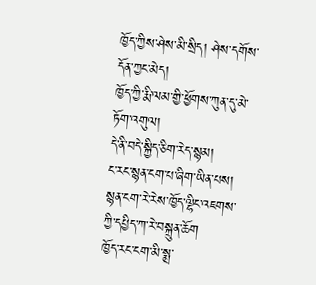ཁྱོད་ཀྱིས་ཤེས་མི་སྲིད། ཤེས་དགོས་དོན་ཀྱང་མེད།
ཁྱོད་ཀྱི་རྨི་ལམ་གྱི་ཕྱོགས་ཀུན་དུ་མེ་ཏོག་འགུལ།
དེ་ནི་བདེ་སྐྱིད་ཅིག་རེད་སྙམ།
ང་རང་སྙན་ངག་པ་ཞིག་ཡིན་པས།
སྙན་ངག་རེ་རེས་ཁྱོད་ལྷིང་འཇགས་ཀྱི་དཔྱིད་ཀ་རེ་བསྐྲུན་ཆོག
ཁྱོད་རང་ངག་མི་སྨྲ་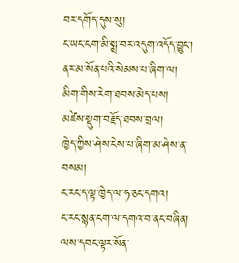བར་དགོད་དུས་སུ།
ང་ཡང་ངག་མི་སྨྲ་བར་འདུག་འདོད་བྱུང་།
ནར་མ་སོན་པའི་སེམས་པ་ཞིག་ལ།
མིག་གིས་རེག་ཐབས་མེད་པས།
མཛེས་སྡུག་བརྗོད་ཐབས་བྲལ།
ཁྱེད་ཀྱིས་ཤེས་ངེས་པ་ཞིག་མ་ཤེས་ན་བསམ།
ང་རང་ད་ལྟ་ཁྱེད་ལ་ཧ་ཅང་དགའ།
ང་རང་སྙན་ངག་ལ་དགའ་བ་ནང་བཞིན།
ལས་དབང་ལྟར་སོན་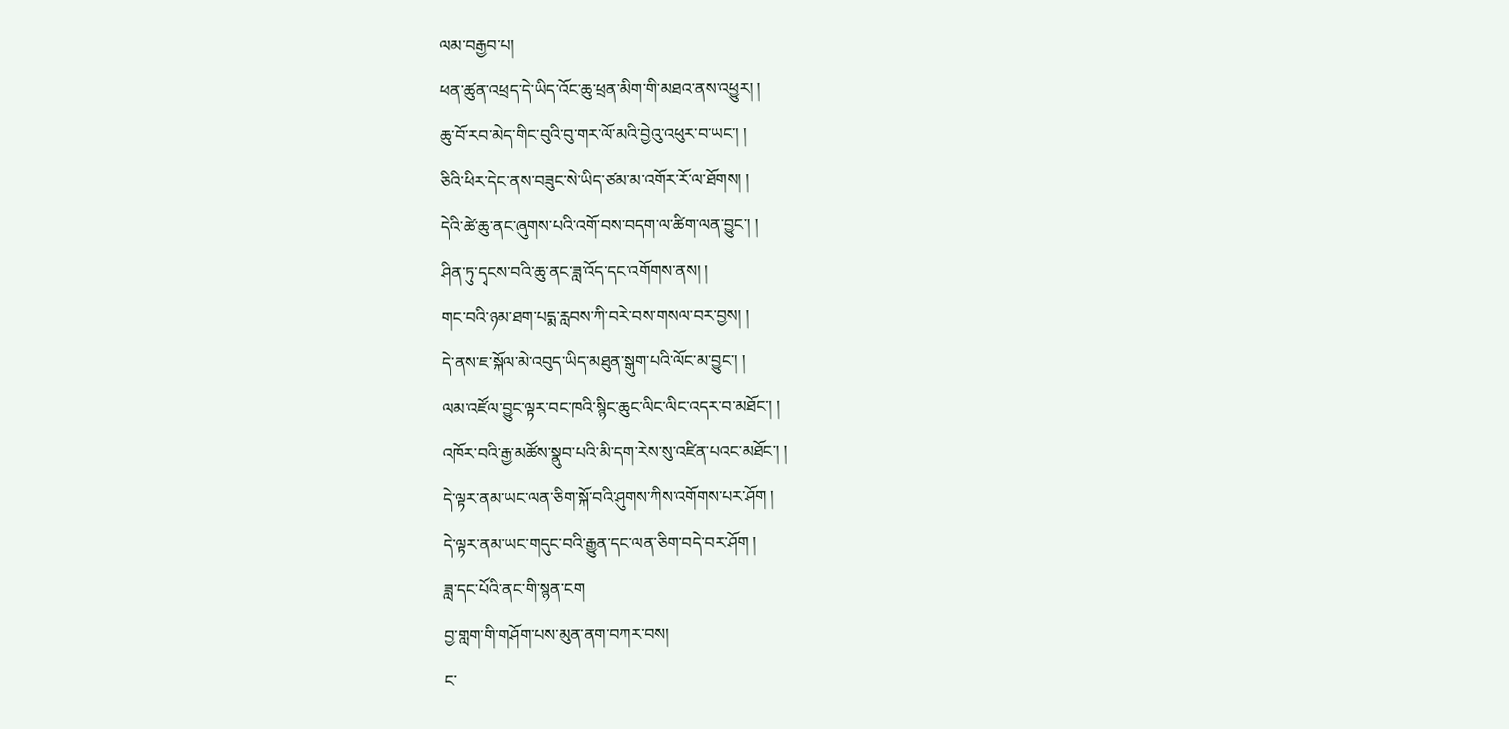ལམ་བརྒྱབ་པ།
ཕན་ཚུན་འཕྲད་དེ་ཡིད་འོང་ཆུ་ཕྲན་མིག་གི་མཐའ་ནས་འཕྱུར། །
ཆུ་བོ་རབ་མེད་གིང་བུའི་བུ་གར་ལོ་མའི་བྱེའུ་འཕུར་བ་ཡང་། །
ཅིའི་ཕིར་དེང་ནས་བཟུང་སེ་ཡིད་ཙམ་མ་འགོར་རོ་ལ་ཐོགས། །
དེའི་ཚེ་ཆུ་ནང་ཞུགས་པའི་འགོ་བས་བདག་ལ་ཚིག་ལན་བྱུང་། །
ཤིན་ཏུ་དྭངས་བའི་ཆུ་ནང་ཟླ་འོད་དང་འགོགས་ནས། །
གང་བའི་ཉམ་ཐག་པདྨ་རླབས་ཀི་བརེ་བས་གསལ་བར་བྱས། །
དེ་ནས་ཇ་སྐོལ་མེ་འབུད་ཡིད་མཐུན་སྒུག་པའི་ལོང་མ་བྱུང་། །
ལམ་འཛོལ་བྱུང་ལྟར་བང་ཁའི་སྙིང་ཆུང་ལིང་ལིང་འདར་བ་མཐོང་། །
འཁོར་བའི་རྒྱ་མཚོས་སྣུབ་པའི་མི་དག་རེས་སུ་འཛིན་པའང་མཐོང་། །
དེ་ལྟར་ནམ་ཡང་ལན་ཅིག་སྐོ་བའི་ཤུགས་ཀིས་འགོགས་པར་ཤོག །
དེ་ལྟར་ནམ་ཡང་གདུང་བའི་རྒྱུན་དང་ལན་ཅིག་བདེ་བར་ཤོག །
ཟླ་དང་པོའི་ནང་གི་སྙན་ངག
བྱ་གླག་གི་གཤོག་པས་མུན་ནག་བཀར་བས།
ང་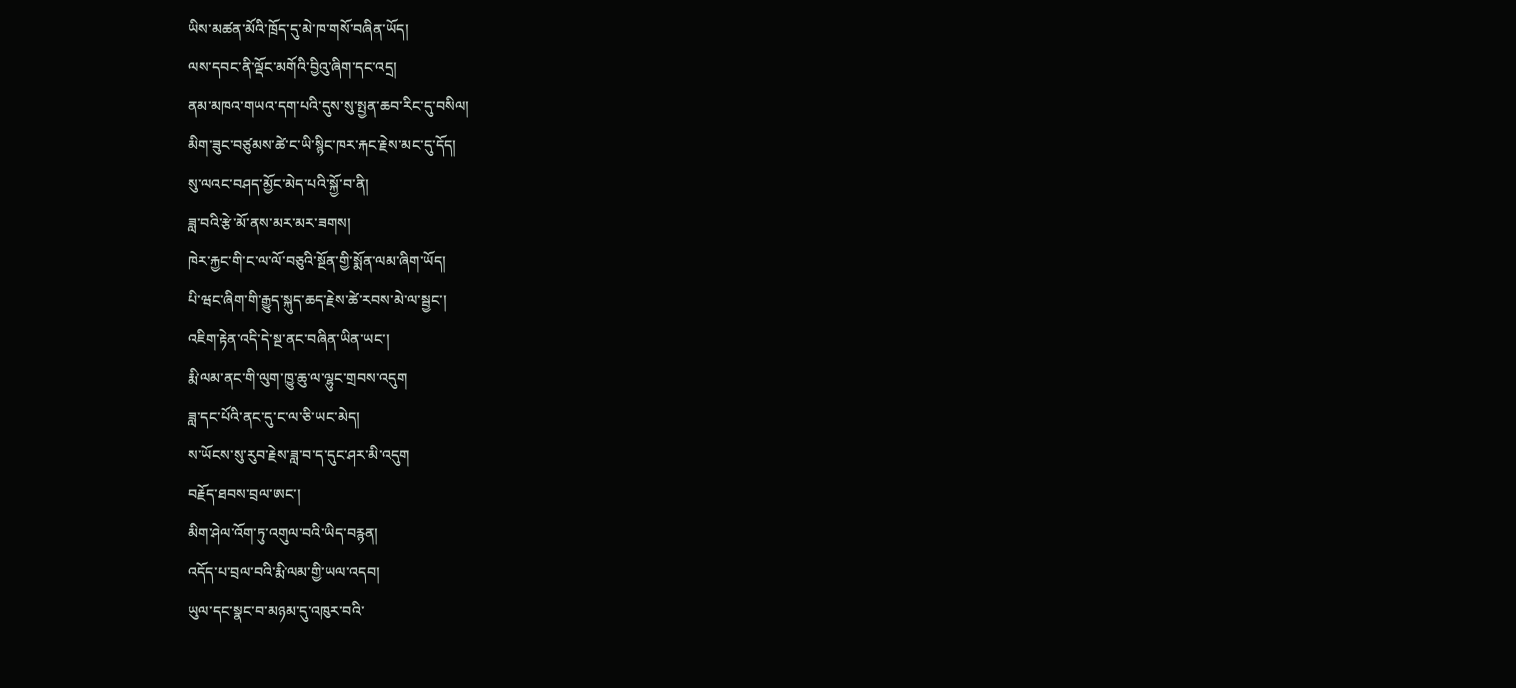ཡིས་མཚན་མོའི་ཁྲོད་དུ་མེ་ཁ་གསོ་བཞིན་ཡོད།
ལས་དབང་ནི་ལྡོང་མགོའི་བྱིའུ་ཞིག་དང་འདྲ།
ནམ་མཁའ་གཡའ་དག་པའི་དུས་སུ་སྤྱན་ཆབ་རིང་དུ་བསིལ།
མིག་ཟུང་བཙུམས་ཚེ་ང་ཡི་སྙིང་ཁར་རྐང་རྗེས་མང་དུ་དོད།
སུ་ལའང་བཤད་མྱོང་མེད་པའི་སྐྱོ་བ་ནི།
ཟླ་བའི་རྩེ་མོ་ནས་མར་མར་ཟགས།
ཁེར་རྐྱང་གི་ང་ལ་ལོ་བཅུའི་སྔོན་གྱི་སྨོན་ལམ་ཞིག་ཡོད།
པི་ཝང་ཞིག་གི་རྒྱུད་སྐུད་ཆད་རྗེས་ཚེ་རབས་མེ་ལ་སྦྱང་།
འཇིག་རྟེན་འདི་དེ་སྔ་ནང་བཞིན་ཡིན་ཡང་།
རྨི་ལམ་ནང་གི་ལུག་ཁྱུ་ཆུ་ལ་ལྷུང་གྲབས་འདུག
ཟླ་དང་པོའི་ནང་དུ་ང་ལ་ཅི་ཡང་མེད།
ས་ཡོངས་སུ་རུབ་རྗེས་ཟླ་བ་ད་དུང་ཤར་མི་འདུག
བརྗོད་ཐབས་བྲལ་ཨང་།
མིག་ཤེལ་འོག་ཏུ་འགུལ་བའི་ཡིད་བརྙན།
འདོད་པ་བྲལ་བའི་རྨི་ལམ་གྱི་ཡལ་འདབ།
ཡུལ་དང་སྣང་བ་མཉམ་དུ་འཁུར་བའི་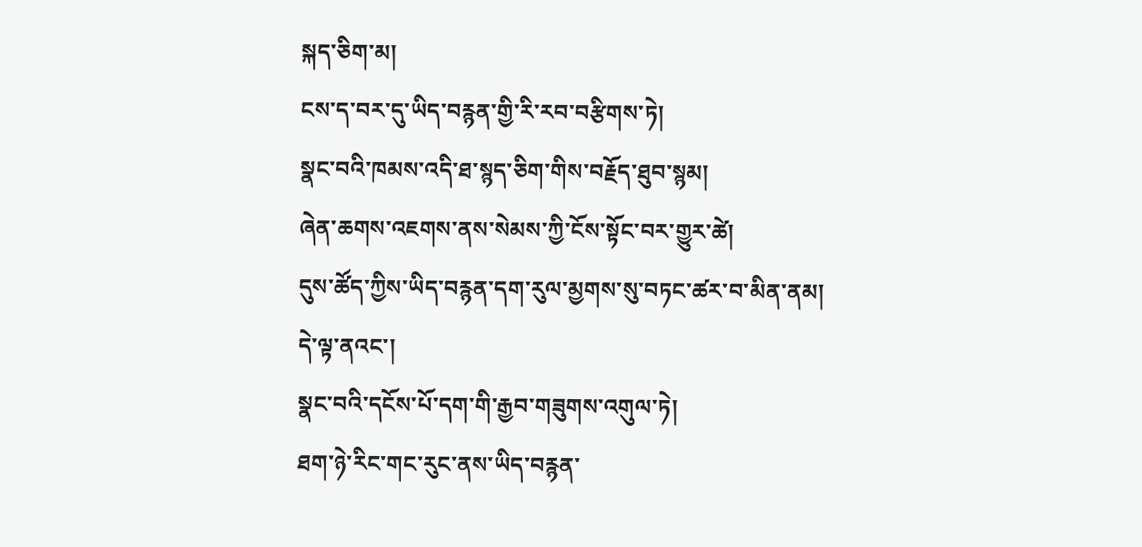སྐད་ཅིག་མ།
ངས་ད་བར་དུ་ཡིད་བརྙན་གྱི་རི་རབ་བརྩིགས་ཏེ།
སྣང་བའི་ཁམས་འདི་ཐ་སྙད་ཅིག་གིས་བརྗོད་ཐུབ་སྙམ།
ཞེན་ཆགས་འཇགས་ནས་སེམས་ཀྱི་ངོས་སྟོང་བར་གྱུར་ཚེ།
དུས་ཚོད་ཀྱིས་ཡིད་བརྙན་དག་རུལ་མྱགས་སུ་བཏང་ཚར་བ་མིན་ནམ།
དེ་ལྟ་ནའང་།
སྣང་བའི་དངོས་པོ་དག་གི་རྒྱབ་གཟུགས་འགུལ་ཏེ།
ཐག་ཉེ་རིང་གང་རུང་ནས་ཡིད་བརྙན་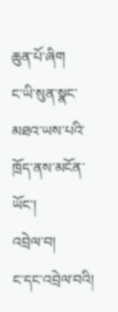ཆུན་པོ་ཞིག
ང་ཡི་སུན་སྣང་མཐའ་ཡས་པའི་ཁྲོད་ནས་མངོན་ཡོང་།
འབྲེལ་བ།
ང་དང་འབྲེལ་བའི།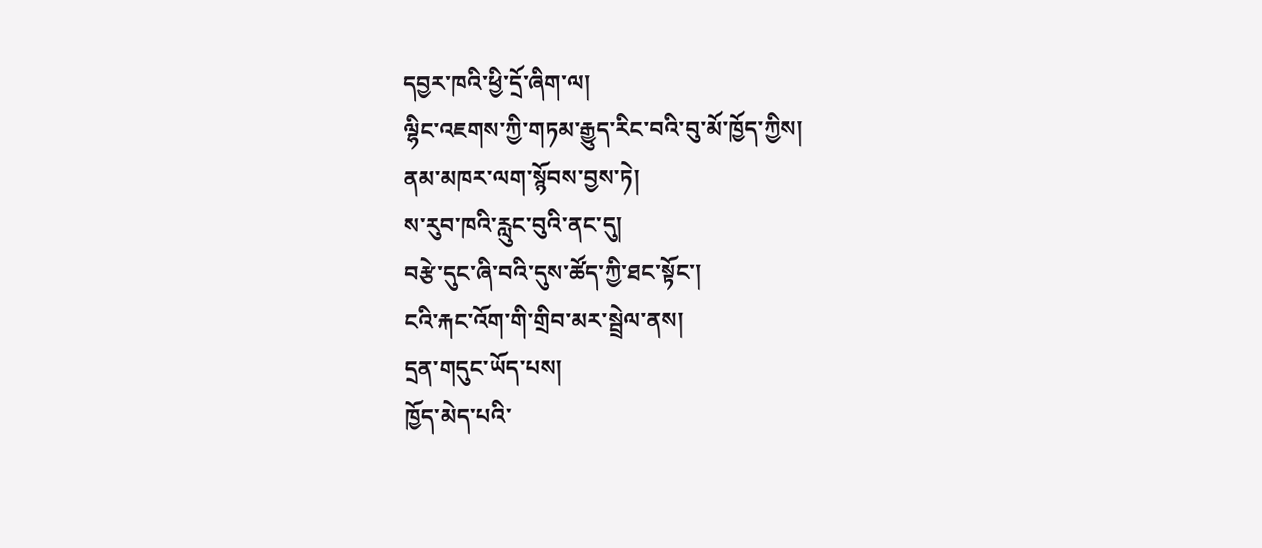དབྱར་ཁའི་ཕྱི་དྲོ་ཞིག་ལ།
ལྷིང་འཇགས་ཀྱི་གཏམ་རྒྱུད་རིང་བའི་བུ་མོ་ཁྱོད་ཀྱིས།
ནམ་མཁར་ལག་སྙོབས་བྱས་ཏེ།
ས་རུབ་ཁའི་རླུང་བུའི་ནང་དུ།
བརྩེ་དུང་ཞི་བའི་དུས་ཚོད་ཀྱི་ཐང་སྟོང་།
ངའི་རྐང་འོག་གི་གྲིབ་མར་སྦྲེལ་ནས།
དྲན་གདུང་ཡོད་པས།
ཁྱོད་མེད་པའི་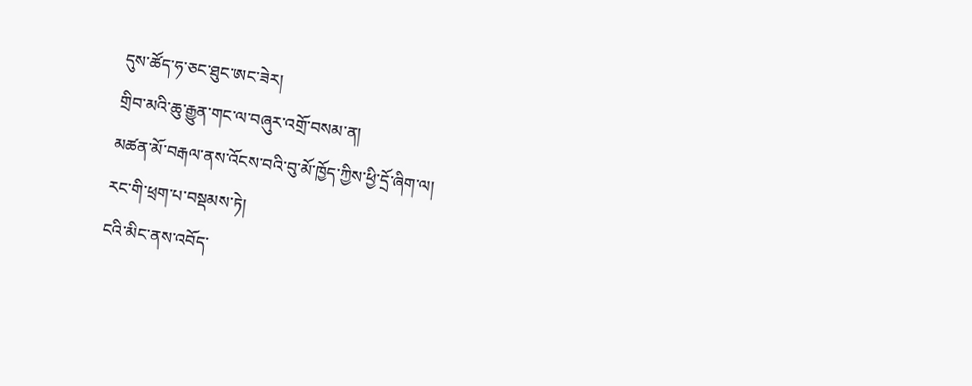དུས་ཚོད་ཧ་ཅང་ཐུང་ཨང་ཟེར།
གྲིབ་མའི་ཆུ་རྒྱུན་གང་ལ་བཞུར་འགྲོ་བསམ་ན།
མཚན་མོ་བརྒལ་ནས་འོངས་བའི་བུ་མོ་ཁྱོད་ཀྱིས་ཕྱི་དྲོ་ཞིག་ལ།
རང་གི་ཕྲག་པ་བསྡམས་ཏེ།
ངའི་མིང་ནས་འབོད་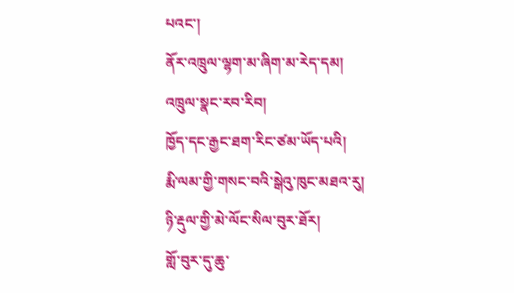པའང་།
ནོར་འཁྲུལ་ལྷག་མ་ཞིག་མ་རེད་དམ།
འཁྲུལ་སྣང་རབ་རིབ།
ཁྱོད་དང་རྒྱང་ཐག་རིང་ཙམ་ཡོད་པའི།
རྨི་ལམ་གྱི་གསང་བའི་སྒེའུ་ཁུང་མཐའ་རུ།
ཉི་རྡུལ་གྱི་མེ་ལོང་སིལ་བུར་ཐོར།
གློ་བུར་དུ་ཆུ་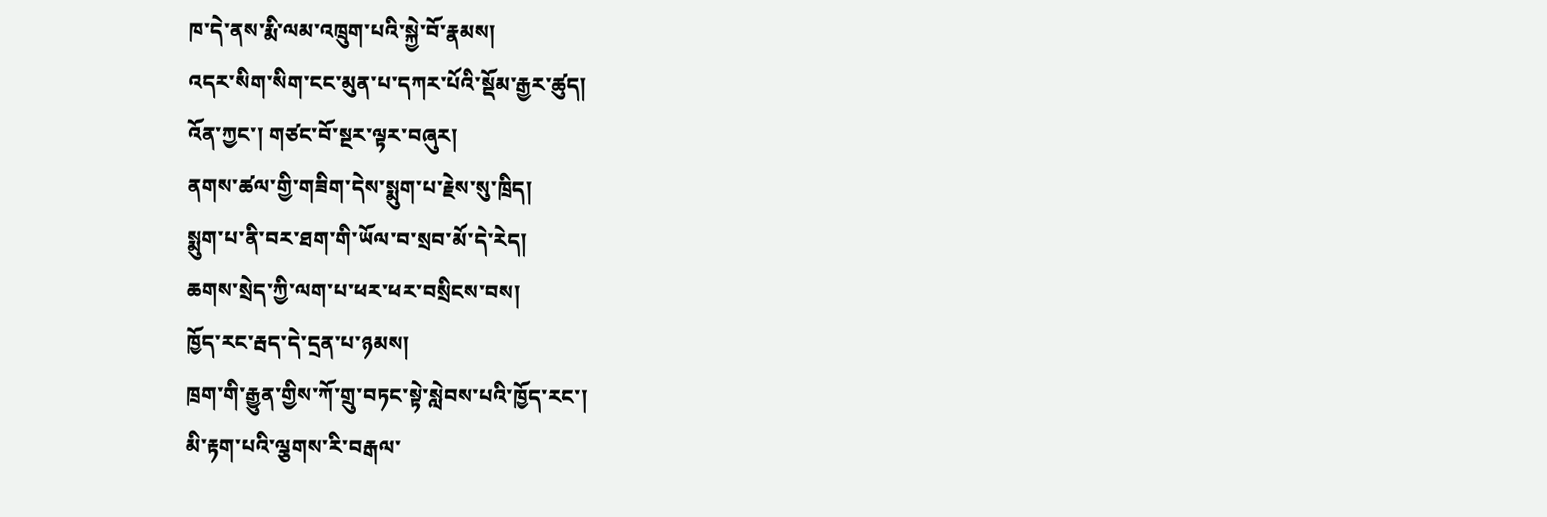ཁ་དེ་ནས་རྨི་ལམ་འཁྲུག་པའི་སྐྱེ་བོ་རྣམས།
འདར་སིག་སིག་ངང་མུན་པ་དཀར་པོའི་སྡོམ་རྒྱར་ཚུད།
འོན་ཀྱང་། གཙང་བོ་སྔར་ལྟར་བཞུར།
ནགས་ཚལ་གྱི་གཟིག་དེས་སྨུག་པ་རྗེས་སུ་ཁྲིད།
སྨུག་པ་ནི་བར་ཐག་གི་ཡོལ་བ་སྲབ་མོ་དེ་རེད།
ཆགས་སྲེད་ཀྱི་ལག་པ་ཕར་ཕར་བསྲིངས་བས།
ཁྱོད་རང་རྦད་དེ་དྲན་པ་ཉམས།
ཁྲག་གི་རྒྱུན་གྱིས་ཀོ་གྲུ་བཏང་སྟེ་སླེབས་པའི་ཁྱོད་རང་།
མི་རྟག་པའི་ལྕགས་རི་བརྒལ་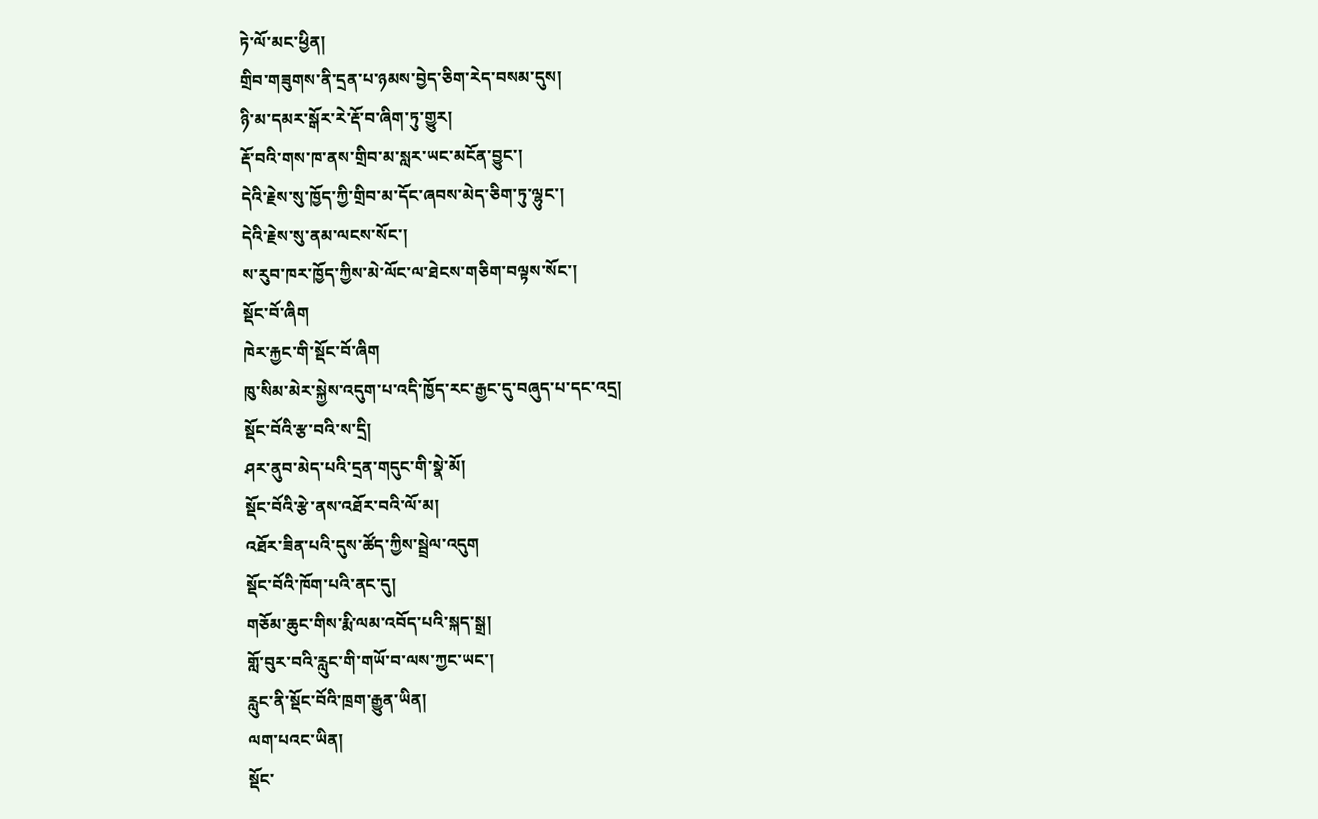ཏེ་ལོ་མང་ཕྱིན།
གྲིབ་གཟུགས་ནི་དྲན་པ་ཉམས་བྱེད་ཅིག་རེད་བསམ་དུས།
ཉི་མ་དམར་སྒོར་རེ་རྡོ་བ་ཞིག་ཏུ་གྱུར།
རྡོ་བའི་གས་ཁ་ནས་གྲིབ་མ་སླར་ཡང་མངོན་བྱུང་།
དེའི་རྗེས་སུ་ཁྱོད་ཀྱི་གྲིབ་མ་དོང་ཞབས་མེད་ཅིག་ཏུ་ལྷུང་།
དེའི་རྗེས་སུ་ནམ་ལངས་སོང་།
ས་རུབ་ཁར་ཁྱོད་ཀྱིས་མེ་ལོང་ལ་ཐེངས་གཅིག་བལྟས་སོང་།
སྡོང་བོ་ཞིག
ཁེར་རྐྱང་གི་སྡོང་བོ་ཞིག
ཁུ་སིམ་མེར་སྐྱེས་འདུག་པ་འདི་ཁྱོད་རང་རྒྱང་དུ་བཞུད་པ་དང་འདྲ།
སྡོང་བོའི་རྩ་བའི་ས་དྲི།
ཤར་ནུབ་མེད་པའི་དྲན་གདུང་གི་སྣེ་མོ།
སྡོང་བོའི་རྩེ་ནས་འཐོར་བའི་ལོ་མ།
འཐོར་ཟིན་པའི་དུས་ཚོད་ཀྱིས་སྦྲེལ་འདུག
སྡོང་བོའི་ཁོག་པའི་ནང་དུ།
གཅོམ་ཆུང་གིས་རྨི་ལམ་འབོད་པའི་སྐད་སྒྲ།
གློ་བུར་བའི་རླུང་གི་གཡོ་བ་ལས་ཀྱང་ཡང་།
རླུང་ནི་སྡོང་བོའི་ཁྲག་རྒྱུན་ཡིན།
ལག་པའང་ཡིན།
སྡོང་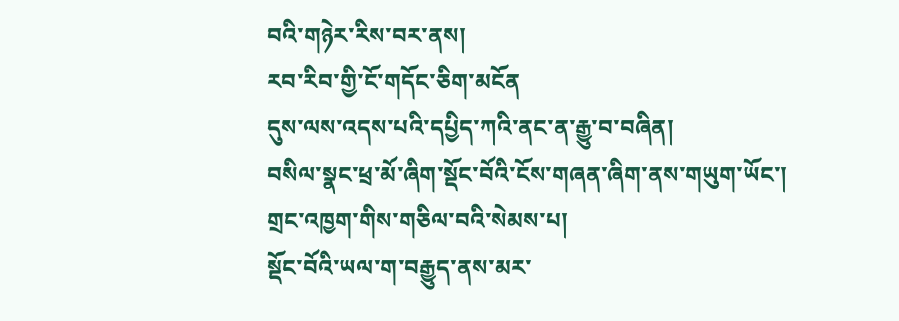བའི་གཉེར་རིས་བར་ནས།
རབ་རིབ་གྱི་ངོ་གདོང་ཅིག་མངོན
དུས་ལས་འདས་པའི་དཔྱིད་ཀའི་ནང་ན་རྒྱུ་བ་བཞིན།
བསིལ་སྣང་ཕྲ་མོ་ཞིག་སྡོང་བོའི་ངོས་གཞན་ཞིག་ནས་གཡུག་ཡོང་།
གྲང་འཁྱག་གིས་གཅིལ་བའི་སེམས་པ།
སྡོང་བོའི་ཡལ་ག་བརྒྱུད་ནས་མར་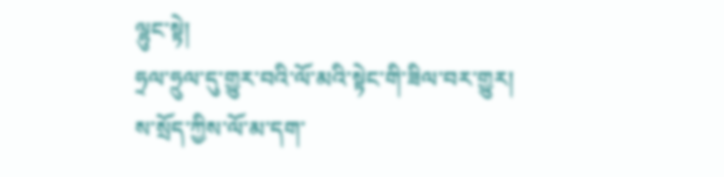ལྷུང་སྟེ།
ཧྲལ་ཧྲུལ་དུ་གྱུར་བའི་ལོ་མའི་སྟེང་གི་ཟིལ་བར་གྱུར།
ས་སྲོད་ཀྱིས་ལོ་མ་དག་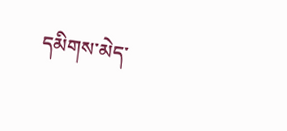དམིགས་མེད་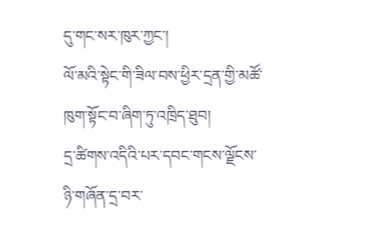དུ་གང་སར་ཁུར་ཀྱང་།
ལོ་མའི་སྟེང་གི་ཟིལ་བས་ཕྱིར་དྲན་གྱི་མཚོ་ཁུག་སྟོང་བ་ཞིག་ཏུ་འཁྲིད་ཐུབ།
དྲ་ཚིགས་འདིའི་པར་དབང་གངས་ལྗོངས་ཉི་གཞོན་དྲ་བར་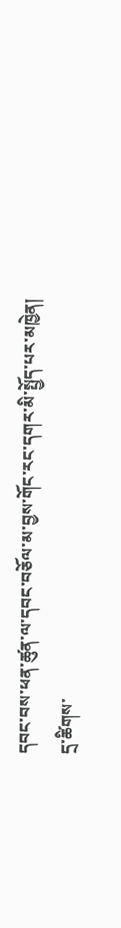དབང་བས་ཕན་ཚུན་ལ་དབང་བཅོལ་མ་བྱས་གོང་རང་དགར་མི་སྤྱོད་པར་མཁྱེན།
དྲ་ཚིགས་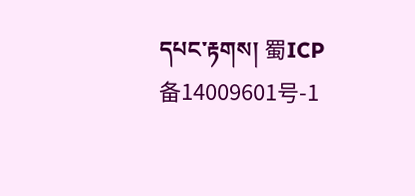དཔང་རྟགས། 蜀ICP备14009601号-1